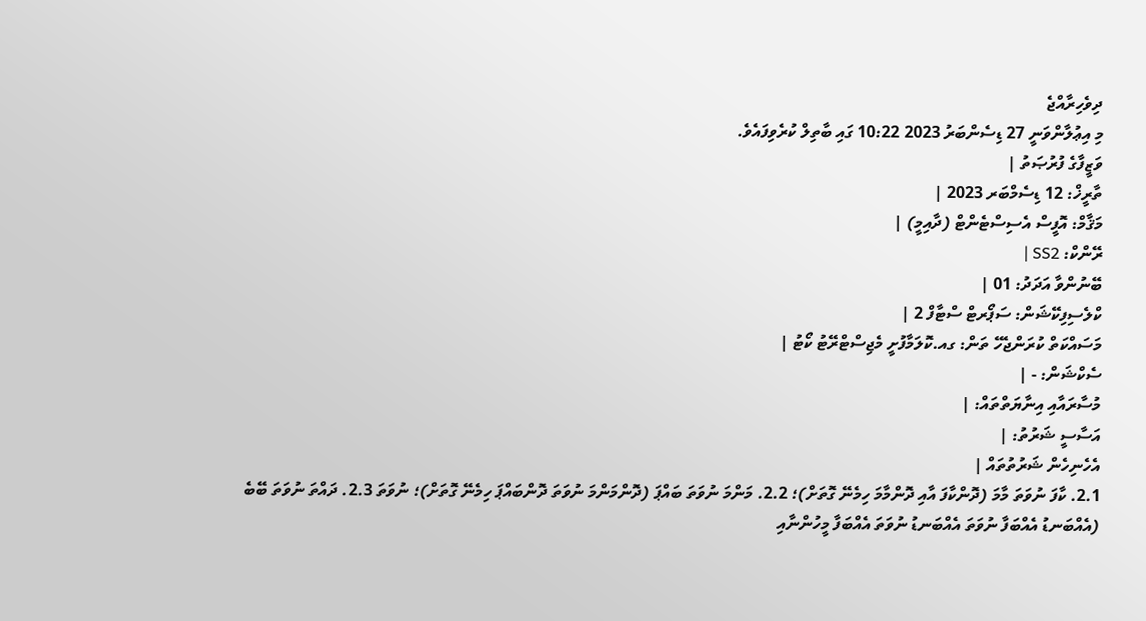ދިވެހިރާއްޖެ
މި އިޢުލާންވަނީ 27 ޑިސެންބަރު 2023 10:22 ގައި ބާތިލް ކުރެވިފައެވެ.
ވަޒީފާގެ ފުރުޞަތު |
ތާރީޚް: 12 ޑިސެމްބަރ 2023 |
މަޤާމް: އޮފީސް އެސިސްޓެންޓް (ދާއިމީ) |
ރޭންކް: SS2 |
ބޭނުންވާ އަދަދު: 01 |
ކްލެސިފިކޭޝަން: ސަޕޯރޓް ސްޓާފް 2 |
މަސައްކަތް ކުރަންޖެހޭ ތަން: ގއ.ކޮލަމާފުށީ މެޖިސްޓްރޭޓު ކޯޓު |
ސެކްޝަން: - |
މުސާރައާއި އިނާޔަތްތައް: |
އަސާސީ ޝަރުތު: |
އެހެނިހެން ޝަރުތުތައް |
2.1. ކާފަ ނުވަތަ މާމަ (ދޮންކާފަ އާއި ދޮންމާމަ ހިމެނޭ ގޮތަށް)؛ 2.2. މަންމަ ނުވަތަ ބައްޕަ (ދޮންމަންމަ ނުވަތަ ދޮންބައްޕަ ހިމެނޭ ގޮތަށް)؛ ނުވަތަ 2.3. ދައްތަ ނުވަތަ ބޭބެ (އެއްބަނޑު އެއްބަފާ ނުވަތަ އެއްބަނޑު ނުވަތަ އެއްބަފާ މީހުންނާއި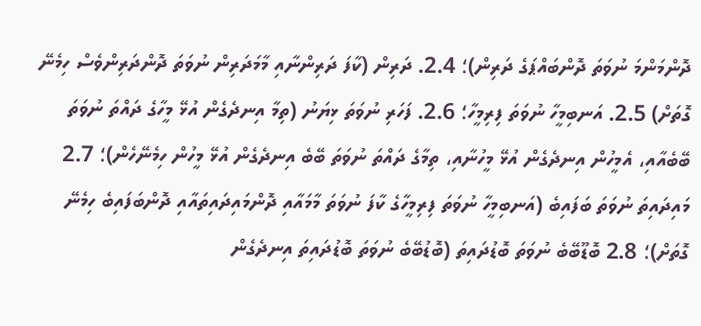ދޮންމަންމަ ނުވަތަ ދޮންބައްޕަގެ ދަރިން)؛ 2.4. ދަރިން (ކާފަ ދަރިންނާއި މާމަދަރިން ނުވަތަ ދޮންދަރިންވެސް ހިމެނޭ ގޮތަށް) 2.5. އަނބިމީހާ ނުވަތަ ފިރިމީހާ؛ 2.6. ފަހަރި ނުވަތަ ޅިޔަނު (ތިމާ އިނދެގެން އުޅޭ މީހާގެ ދައްތަ ނުވަތަ ބޭބެއާއި، އެމީހުން އިނދެގެން އުޅޭ މީހުނާއި، ތިމާގެ ދައްތަ ނުވަތަ ބޭބެ އިނދެގެން އުޅޭ މީހުން ހިމެނޭހެން)؛ 2.7 މައިދައިތަ ނުވަތަ ބަފައިބެ (އަނބިމީހާ ނުވަތަ ފިރިމީހާގެ ކާފަ ނުވަތަ މާމައާއި ދޮންމައިދައިތައާއި ދޮންބަފައިބެ ހިމެނޭ ގޮތަށް)؛ 2.8 ބޮޑޫބޭބެ ނުވަތަ ބޮޑުދައިތަ (ބޮޑުބޭބެ ނުވަތަ ބޮޑުދައިތަ އިނދެގެން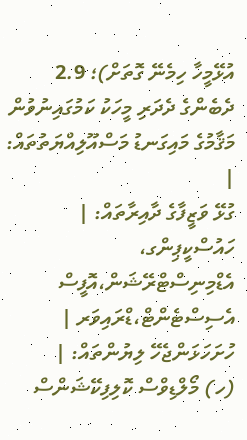އުޅޭމީހާ ހިމެނޭ ގޮތަށް)؛ 2.9 ދެބެންގެ ދެދަރި މީހަކު ކަމުގައިނުވުން
މަޤާމުގެ މައިގަނޑު މަސްއޫލިއްޔަތުތައް: |
ގުޅޭ ވަޒީފާގެ ދާއިރާތައް: |
ހައުސްކީޕިންގ، އެޑްމިނިސްޓްރޭޝަން،އޮފީސް އެސިސްޓެންޓް،ޑްރައިވަރ |
ހުށަހަޅަންޖެހޭ ލިޔުންތައް: |
(ހ) މޯލްޑިވްސް ކޮލިފިކޭޝަންސް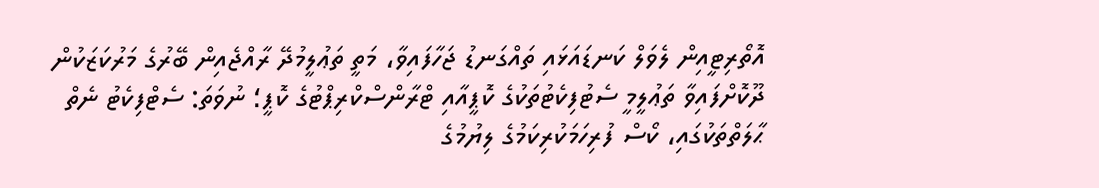އޮތޯރިޓީއިން ލެވަލް ކަނޑައަޅައި ތައްގަނޑު ޖަހާފައިވާ، މަތީ ތަޢުލީމުދޭ ރާއްޖެއިން ބޭރުގެ މަރުކަޒަކުން ދޫކޮށްފައިވާ ތަޢުލީމީ ސެޓުފިކެޓުތަކުގެ ކޮޕީއާއި ޓްރާންސްކްރިޕްޓުގެ ކޮޕީ؛ ނުވަތަ: ސެޓްފިކެޓު ނެތް ޙާލަތްތަކުގައި، ކޯސް ފުރިހަމަކުރިކަމުގެ ލިޔުމުގެ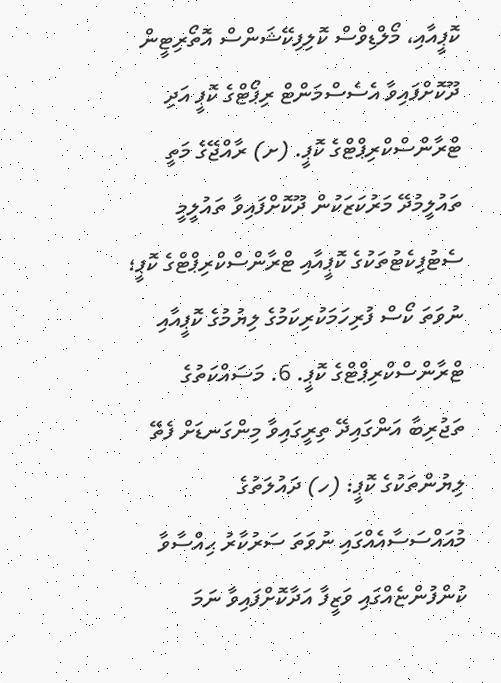ކޮޕީއާއި، މޯލްޑިވްސް ކޮލިފިކޭޝަންސް އޮތޯރިޓީން ދޫކޮށްފައިވާ އެސެސްމަންޓް ރިޕޯޓްގެ ކޮޕީ އަދި ޓްރާންސްކްރިޕްޓްގެ ކޮޕީ. (ށ) ރާއްޖޭގެ މަތީ ތައުލީމުދޭ މަރުކަޒަކުން ދޫކޮށްފައިވާ ތައުލީމީ ސެޓުފިކެޓުތަކުގެ ކޮޕީއާއި ޓްރާންސްކްރިޕްޓްގެ ކޮޕީ؛ ނުވަތަ ކޯސް ފުރިހަމަކުރިކަމުގެ ލިޔުމުގެ ކޮޕީއާއި ޓްރާންސްކްރިޕްޓްގެ ކޮޕީ. 6. މަސައްކަތުގެ ތަޖުރިބާ އަންގައިދޭ ތިރީގައިވާ މިންގަނޑަށް ފެތޭ ލިޔުންތަކުގެ ކޮޕީ: (ހ) ދައުލަތުގެ މުއައްސަސާއެއްގައި ނުވަތަ ސަރުކާރު ޙިއްސާވާ ކުންފުންޏެއްގައި ވަޒީފާ އަދާކޮށްފައިވާ ނަމަ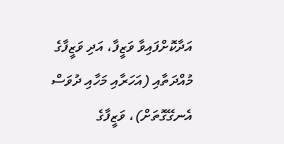އަދާކޮށްފައިވާ ވަޒީފާ، އަދި ވަޒީފާގެ މުއްދަތާއި (އަހަރާއި މަހާއި ދުވަސް އެނގޭގޮތަށް)، ވަޒީފާގެ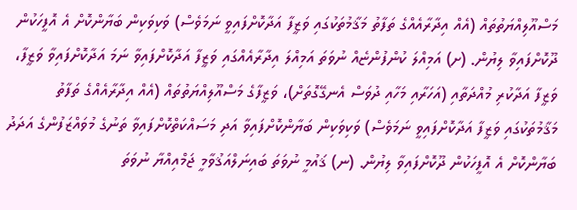މަސްއޫލިއްޔަތުތައް (އެއް އިދާރާއެއްގެ ތަފާތު މަޤާމުތަކުގައި ވަޒީފާ އަދާކޮށްފައިވީ ނަމަވެސް) ވަކިވަކިން ބަޔާންކޮށް އެ އޮފީހަކުން ދޫކޮށްފައިވާ ލިޔުން. (ށ) އަމިއްލަ ކުންފުންޏެއް ނުވަތަ އަމިއްލަ އިދާރާއެއްގައި ވަޒީފާ އަދާކޮށްފައިވާ ނަމަ އަދާކޮށްފައިވާ ވަޒީފާ، ވަޒީފާ އަދާކުރި މުއްދަތާއި (އަހަރާއި މަހާއި ދުވަސް އެނގޭގޮތަށް)، ވަޒީފާގެ މަސްއޫލިއްޔަތުތައް (އެއް އިދާރާއެއްގެ ތަފާތު މަޤާމުތަކުގައި ވަޒީފާ އަދާކޮށްފައިވީ ނަމަވެސް) ވަކިވަކިން ބަޔާންކޮށްފައިވާ އަދި މަސައްކަތްކޮށްފައިވާ ތަނުގެ މުވައްޒަފުންގެ އަދަދު ބަޔާންކޮށް އެ އޮފީހަކުން ދޫކޮށްފައިވާ ލިޔުން. (ނ) ޤައުމީ ނުވަތަ ބައިނަލްއަޤުވާމީ ޖަމްއިއްޔާ ނުވަތަ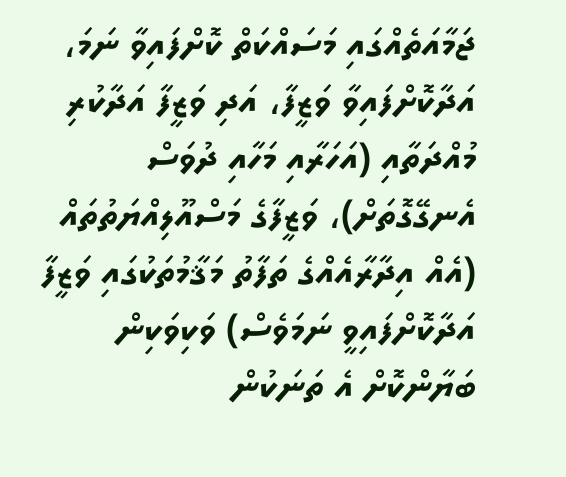ޖަމާއަތެއްގައި މަސައްކަތް ކޮށްފައިވާ ނަމަ، އަދާކޮށްފައިވާ ވަޒީފާ، އަދި ވަޒީފާ އަދާކުރި މުއްދަތާއި (އަހަރާއި މަހާއި ދުވަސް އެނގޭގޮތަށް)، ވަޒީފާގެ މަސްއޫލިއްޔަތުތައް (އެއް އިދާރާއެއްގެ ތަފާތު މަޤާމުތަކުގައި ވަޒީފާ އަދާކޮށްފައިވީ ނަމަވެސް) ވަކިވަކިން ބަޔާންކޮށް އެ ތަނަކުން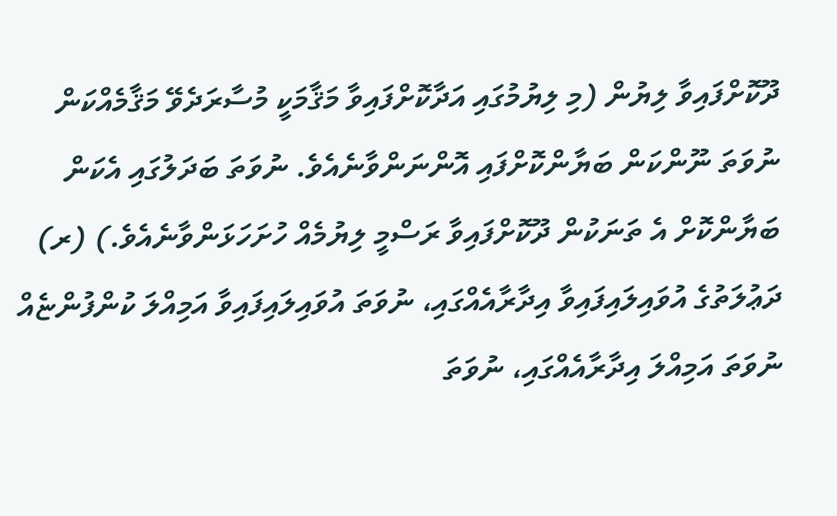ދޫކޮށްފައިވާ ލިޔުން (މި ލިޔުމުގައި އަދާކޮށްފައިވާ މަޤާމަކީ މުސާރަދެވޭ މަޤާމެއްކަން ނުވަތަ ނޫންކަން ބަޔާންކޮށްފައި އޮންނަންވާނެއެވެ. ނުވަތަ ބަދަލުގައި އެކަން ބަޔާންކޮށް އެ ތަނަކުން ދޫކޮށްފައިވާ ރަސްމީ ލިޔުމެއް ހުށަހަޅަންވާނެއެވެ.) (ރ) ދަޢުލަތުގެ އުވައިލައިފައިވާ އިދާރާއެއްގައި، ނުވަތަ އުވައިލައިފައިވާ އަމިއްލަ ކުންފުންޏެއް ނުވަތަ އަމިއްލަ އިދާރާއެއްގައި، ނުވަތަ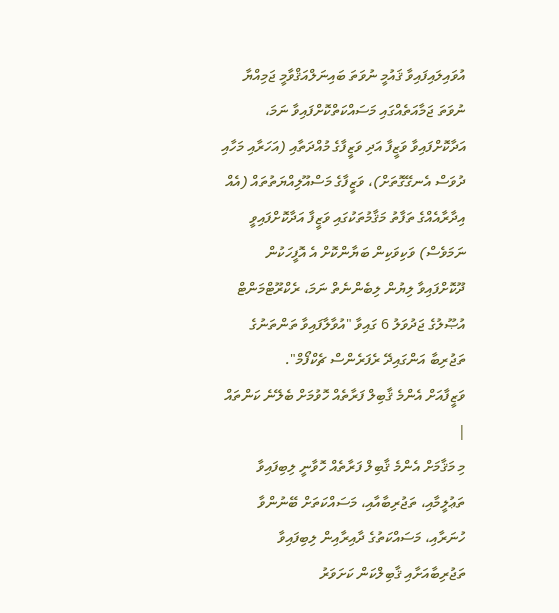އުވައިލައިފައިވާ ޤައުމީ ނުވަތަ ބައިނަލްއަޤްވާމީ ޖަމިއްޔާ ނުވަތަ ޖަމާއަތެއްގައި މަސައްކަތްކޮށްފައިވާ ނަމަ، އަދާކޮށްފައިވާ ވަޒީފާ އަދި ވަޒީފާގެ މުއްދަތާއި (އަހަރާއި މަހާއި ދުވަސް އެނގޭގޮތަށް)، ވަޒީފާގެ މަސްއޫލިއްޔަތުތައް (އެއް އިދާރާއެއްގެ ތަފާތު މަޤާމުތަކުގައި ވަޒީފާ އަދާކޮށްފައިވީ ނަމަވެސް) ވަކިވަކިން ބަޔާންކޮށް އެ އޮފީހަކުން ދޫކޮށްފައިވާ ލިޔުން ލިބެންނެތް ނަމަ، ރެކްރޫޓްމަންޓް އުޞޫލުގެ ޖަދުވަލު 6 ގައިވާ "އުވާލާފައިވާ ތަންތަނުގެ ތަޖުރިބާ އަންގައިދޭ ރެފަރެންސް ޗެކްފޯމް".
ވަޒީފާއަށް އެންމެ ޤާބިލް ފަރާތެއް ހޮވުމަށް ބެލޭނެ ކަންތައް |
މި މަޤާމަށް އެންމެ ޤާބިލް ފަރާތެއް ހޮވާނީ ލިބިފައިވާ ތަޢުލީމާއި، ތަޖުރިބާއާއި، މަސައްކަތަށް ބޭނުންވާ ހުނަރާއި، މަސައްކަތުގެ ދާއިރާއިން ލިބިފައިވާ ތަޖުރިބާއަށާއި ޤާބިލްކަން ކަށަވަރު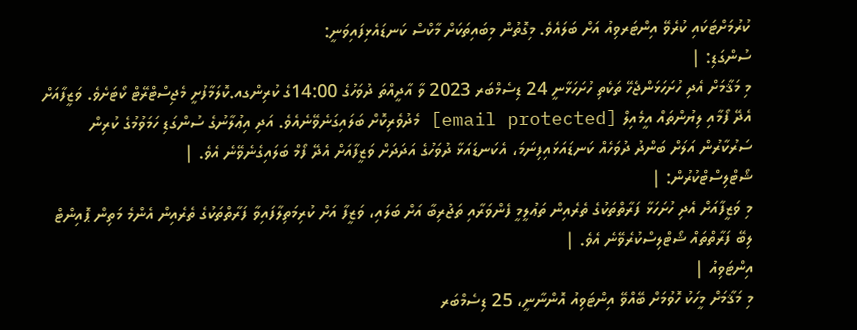ކުރުމަށްޓަކައި ކުރެވޭ އިންޓަރވިއު އަށް ބަލައެވެ. މިގޮތުން މިބައިތަކަށް މާކްސް ކަނޑައެޅިފައިވަނީ:
ސުންގަޑި: |
މި މަޤާމަށް އެދި ހުށަހަޅަންޖެހޭ ތަކެތި ހުށަހަޅާނީ 24 ޑިސެމްބަރ 2023 ވާ އާދީއްތަ ދުވަހުގެ 14:00ގެ ކުރިންގއ.ކޮލަމާފުށީ މެޖިސްޓްރޭޓް ކޯޓަށެވެ. ވަޒީފާއަށް އެދޭ ފޯމާއި ލިޔުންތައް އީމެއިލް [email protected] މެދުވެރިކޮށް ބަލައިގަނެވޭނެއެވެ. އަދި އިޢުލާނުގެ ސުންގަޑި ހަމަވުމުގެ ކުރިން ސަރުކާރުން އަލަށް ބަންދު ދުވަހެއް ކަނޑައަޅައިފިނަމަ، އެކަނޑައަޅާ ދުވަހުގެ އަދަދަށް ވަޒީފާއަށް އެދޭ ފޯމް ބަލައިގެނެވޭނެ އެވެ. |
ޝޯޓްލިސްޓްކުރުން: |
މި ވަޒީފާއަށް އެދި ހުށަހަޅާ ފަރާތްތަކުގެ ތެރެއިން ތަޢުލީމީ ފެންވަރާއި ތަޖުރިބާ އަށް ބަލައި، ވަޒީފާ އަށް ކުރިމަތިލާފައިވާ ފަރާތްތަކުގެ ތެރެއިން އެންމެ މަތިން ޕޮއިންޓް ލިބޭ ފަރާތްތައް ޝޯޓްލިސްކުރެވޭނެ އެވެ. |
އިންޓަވިއު |
މި މަޤާމަށް މީހަކު ހޮވުމަށް ބޭއްވޭ އިންޓަވިއު އޮންނާނީ، 25 ޑިސެމްބަރ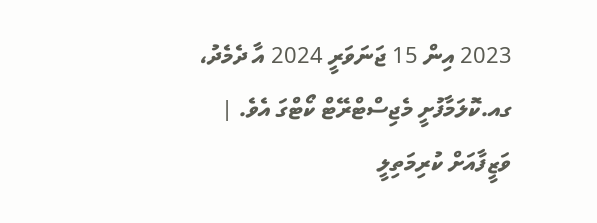2023 އިން 15 ޖަނަވަރީ 2024 އާ ދެމެދު، ގއ.ކޮލަމާފުށީ މެޖިސްޓްރޭޓް ކޯޓްގަ އެވެ. |
ވަޒީފާއަށް ކުރިމަތިލީ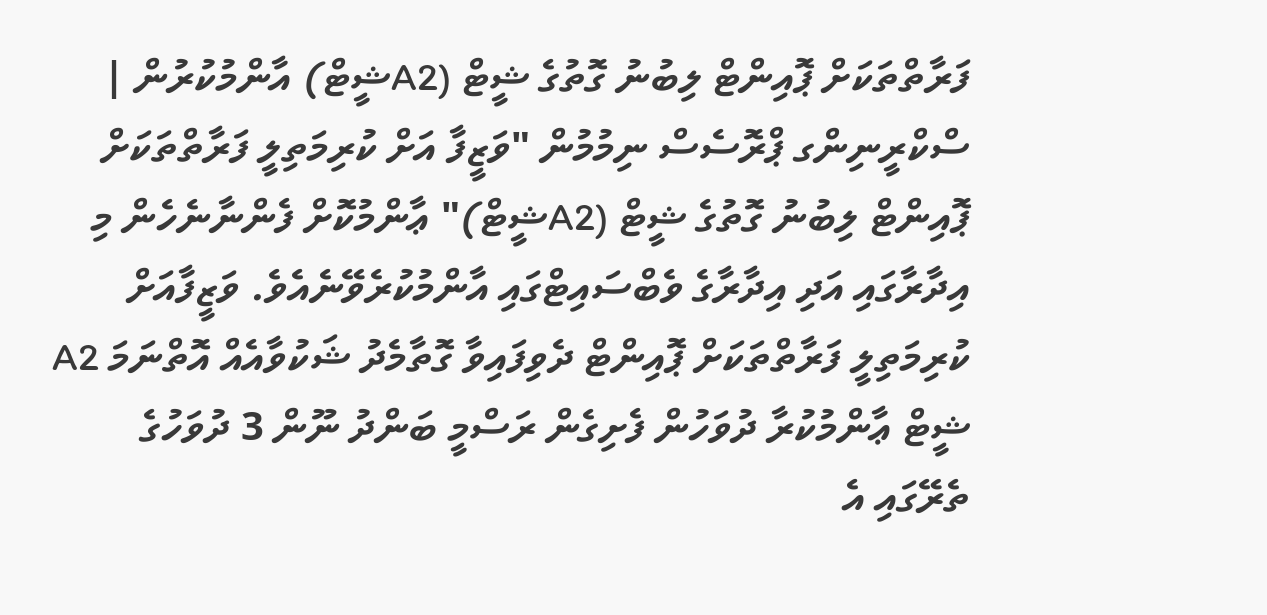ފަރާތްތަކަށް ޕޮއިންޓް ލިބުނު ގޮތުގެ ޝީޓް (A2ޝީޓް) އާންމުކުރުން |
ސްކްރީނިންގ ޕްރޮސެސް ނިމުމުން "ވަޒީފާ އަށް ކުރިމަތިލީ ފަރާތްތަކަށް ޕޮއިންޓް ލިބުނު ގޮތުގެ ޝީޓް (A2ޝީޓް)" ޢާންމުކޮށް ފެންނާނެހެން މި އިދާރާގައި އަދި އިދާރާގެ ވެބްސައިޓްގައި އާންމުކުރެވޭނެއެވެ. ވަޒީފާއަށް ކުރިމަތިލީ ފަރާތްތަކަށް ޕޮއިންޓް ދެވިފައިވާ ގޮތާމެދު ޝަކުވާއެއް އޮތްނަމަ A2 ޝީޓް ޢާންމުކުރާ ދުވަހުން ފެށިގެން ރަސްމީ ބަންދު ނޫން 3 ދުވަހުގެ ތެރޭގައި އެ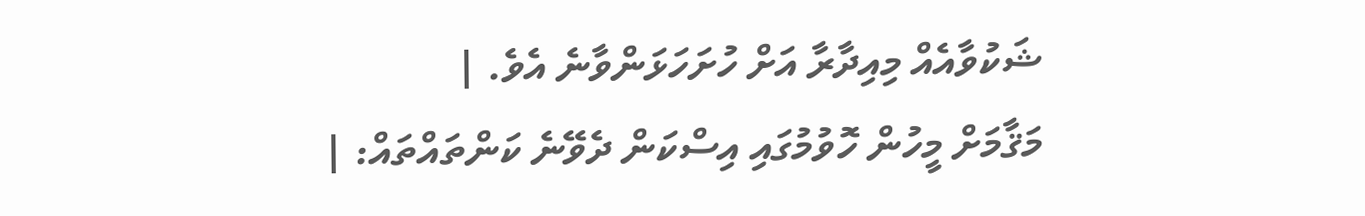ޝަކުވާއެއް މިއިދާރާ އަށް ހުށަހަޅަންވާނެ އެވެ. |
މަޤާމަށް މީހުން ހޮވުމުގައި އިސްކަން ދެވޭނެ ކަންތައްތައް: |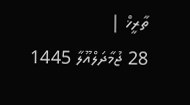ތާރީޚް |
28 ޖުމާދަލްއޫލާ 1445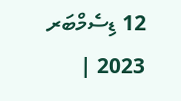12 ޑިސެމްބަރ 2023 |